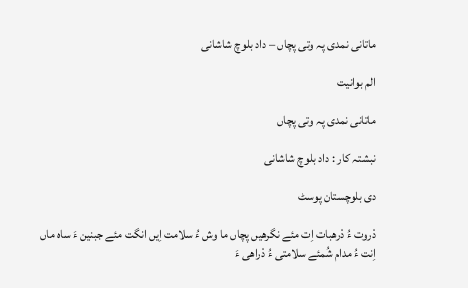ماتانی نمدی پہ وتی پچاں – داد بلوچ شاشانی

الم بوانیت

ماتانی نمدی پہ وتی پچاں

نبشتہ کار : داد بلوچ شاشانی

دی بلوچستان پوسٹ

دْروت ءُ دْرھبات اِت مئے نگرھیں پچاں ما وش ءُ سلامت اِیں انگت مئے جبنین ءَ ساہ ماں اِنت ءُ مدام شُمئے سلامتی ءُ دْراھی ءَ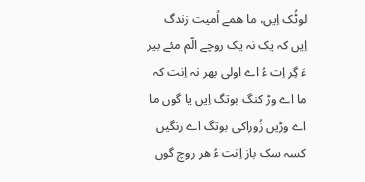لوٹُک اِیں، ما ھمے اُمیت زندگ اِیں کہ یک نہ یک روچے الّم مئے بیر ءَ گِر اِت ءُ اے اولی بھر نہ اِنت کہ ما اے وڑ کنگ بوتگ اِیں یا گوں ما اے وڑیں زُوراکی بوتگ اے رنگیں کسہ سک باز اِنت ءُ ھر روچ گوں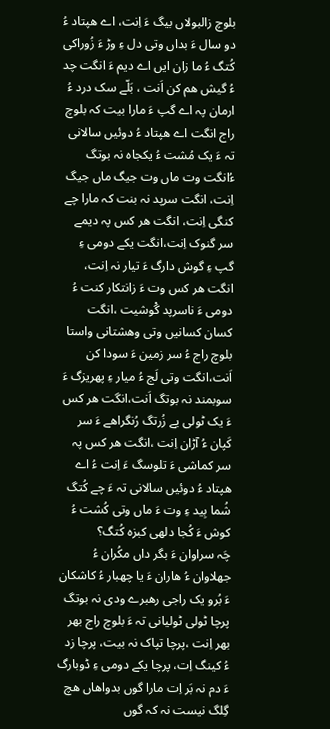بلوچ زالبولاں بیگ ءَ اِنت، اے ھپتاد ءُ دو سال ءَ بداں وتی دل ءِ وڑ ءَ زُوراکی کُتگ ءُ ما زان ایں اے دیم ءَ انگت چد ءُ گیش ھم کن اَنت ، بَلّے سک درد ءُ ارمان پہ اے گپ ءَ مارا بیت کہ بلوچ راج انگت اے ھپتاد ءُ دوئیں سالانی تہ ءَ یک مُشت ءُ یکجاہ نہ بوتگ ءُانگت وت ماں وت جیگ ماں جیگ اِنت، انگت سرپد نہ بنت کہ مارا چے کنگی اِنت، انگت ھر کس پہ دیمے سر گنوک اِنت،انگت یکے دومی ءِ گپ ءِ گوش دارگ ءَ تیار نہ اِنت، انگت ھر کس وت ءَ زانتکار کنت ءُ دومی ءَ ناسرپد گْوشیت ،انگت کسان کسانیں وتی وھشتانی واستا بلوچ راج ءُ سر زمین ءَ سودا کن اَنت،انگت وتی لَج ءُ میار ءِ پھریزگ ءَ سوبمند نہ بوتگ اَنت،انگت ھر کس ءَ یک ٹولی یے زُرتگ رُنگراھے ءَ سر کَپان ءُ آڑان اِنت ،انگت ھر کس پہ سر کماشی ءَ تلوسگ ءَ اِنت ءُ اے ھپتاد ءُ دوئیں سالانی تہ ءَ چے کُتگ شُما بِید ءِ وت ءَ ماں وتی کُشت ءُ کوش ءَ کُجا دلھی کبزہ کُتگ؟
چَہ سراوان ءَ بگر داں مکُران ءُ جھلاوان ءُ ھاران ءَ یا چھبار ءُ کاشکان ءَ بُرو یک راجی رھبرے ودی نہ بوتگ پرچا ٹولی ٹولیانی تہ ءَ بلوچ راج بھر بھر اِنت ،پرچا تپاک نہ بیت، پرچا زد ءُ کینگ اِت، پرچا یکے دومی ءِ ڈوبارگ ءَ دم نہ بَر اِت مارا گوں بدواھاں ھچ گِلگ نیست نہ کہ گوں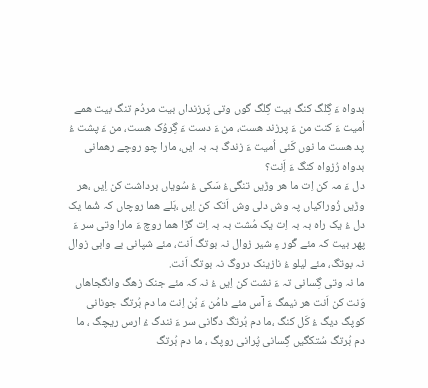بدواہ ءَ گِلگ کنگ بیت گِلگ گوں وتی پَرزنداں بیت مردُم تنگ بیت ھمے اُمیت ءَ کنت من ءَ پرزند ھست، من ءَ دست ءَ گِروُک ھست، من ءَ پشت ءُ پد ھست ما نوں کَئی اُمیت ءَ زندگ بہ بہ ایں، مارا چو روچے رھمانی بدواہ رُزواہ کنگ ءَ اَِنت؟
دل ءَ مہ کن اِت ما ھر وڑیں تنگیءُ سَکی ءُ سُویاں برداشت کن اِیں ،ھر وڑیں زُوراکیاں پہ وش دلی وش اَتک کن اِیں ،بَلے ھما روچاں کہ شُما یک دل ءُ یک راہ بہ بہ اِت یک مُشت بہ بہ اِت گڑا ھما روچ ءَ مارا وتی سر ءَ پھر بیت کہ مئے گْور ءِ شیر زوال نہ بوتگ اَنت، مئے شپانی بے وابی زوال نہ بوتگ، مئے لیلو ءُ نازینک دروگ نہ بوتگ اَنت.
ما نہ وتی گِسانی تہ ءَ نشت کن اِیں ءُ نہ کہ مئے جنک زھگ وانگجاھاں وَنت کن اَنت ھر نیمگ ءَ آس مئے دامُن ءَ بُن اِنت ما دم بُرتگ جونانی کوپگ دیگ ءُ کَل کنگ ،ما دم بُرتگ دگانی سر ءَ نندگ ءُ ارس ریچگ ، ما دم بُرتگ سُتکگیں گِسانی پُرانی روپگ ، ما دم بُرتگ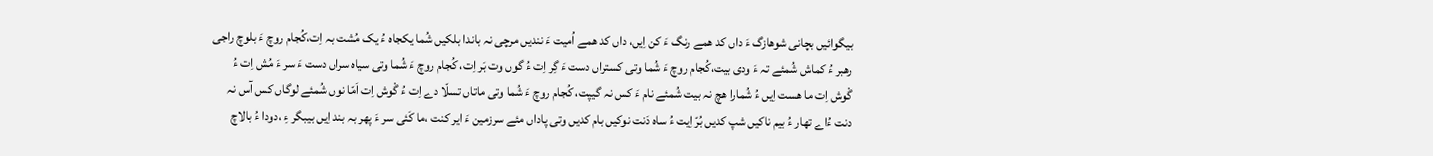بیگوائیں بچانی شوھازگ ءَ داں کد ھمے رنگ ءَ کن اِیں، داں کد ھمے اُمیت ءَ نندیں مرچی نہ باندا بلکیں شُما یکجاہ ءُ یک مُشت بہ اِت،کُجام روچ ءَ بلوچ راجی رھبر ءُ کماش شُمئے تہ ءَ ودی بیت،کُجام روچ ءَ شُما وتی کستراں دست ءَ گِر اِت ءُ گوں وت بَر اِت، کُجام روچ ءَ شُما وتی سیاہ سراں دست ءَ سر ءَ مُش اِت ءُ گْوش اِت ما ھست اِیں ءُ شُمارا ھچ نہ بیت شُمئے نام ءَ کس نہ گیپت، کُجام روچ ءَ شُما وتی ماتاں تسلّا دے اِت ءُ گْوش اِت اَمّا نوں شُمئے لوگاں کس آس نہ دنت ءُاے تھار ءُ بیم ناکیں شپ کدیں بُرّ اِیت ءُ ساہ دَنت نوکیں بام کدیں وتی پاداں مئے سرزمین ءَ ایر کنت ،ما کَئی سر ءَ پھر بہ بند اِیں بیبگر ءِ ،دودا ءُ بالاچ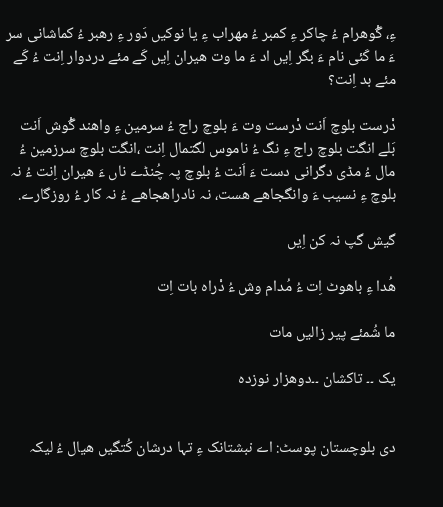ءِ، گْوھرام ءُ چاکر ءِ کمبر ءُ مھراب ءِ یا نوکیں دَور ءِ رھبر ءُ کماشانی سر ءَ ما کَئی نام ءَ بگر اِیں اد ءَ ما وت ھیران اِیں کَے مئے دردوار اِنت ءُ کَے مئے بد اِنت؟

دْرست بلوچ اَنت دْرست وت ءَ بلوچ راج ءُ سرمین ءِ واھند گْوش اَنت بَلے انگت بلوچ راج ءِ نگ ءُ ناموس لگتمال اِنت ،انگت بلوچ سرزمین ءُ مال ءُ مڈی دگرانی دست ءَ اَنت ءُ بلوچ پہ چُنڈے ناں ءَ ھیران اِنت ءُ نہ بلوچ ءِ نسیب ءَ وانگجاھے ھست، نہ نادراھجاھے ءُ نہ کار ءُ روزگارے.

گیش گپ نہ کن اِیں

ھُدا ءِ باھوٹ اِت ءُ مُدام وش ءُ دْراہ بات اِت

ما شُمئے پیر زالیں مات

یک ۔۔ تاکشان ۔۔دوھزار نوزدہ


دی بلوچستان پوسٹ: اے نبشتانک ءِ تہا درشان کُتگیں ھیال ءُ لیکہ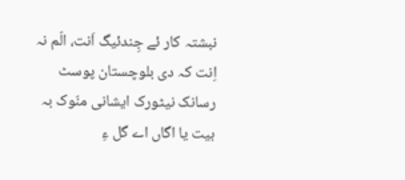نبشتہ کار ئے جِندئیگ اَنت، الّم نہ اِنت کہ دی بلوچستان پوسٹ رسانک نیٹورک ایشانی منّوک بہ بیت یا اگاں اے گل ءِ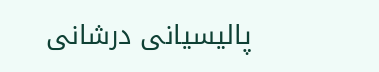پالیسیانی درشانی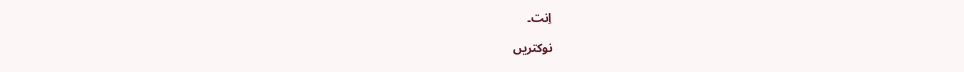اِنت۔

نوکتریں